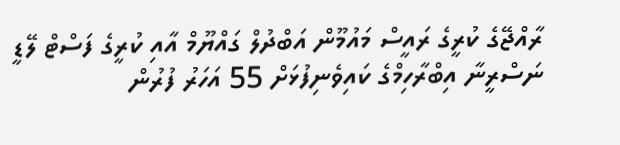ރާއްޖޭގެ ކުރީގެ ރައީސް މައުމޫން އަބްދުލް ގައްޔޫމް އާއި ކުރީގެ ފަސްޓް ލޭޑީ ނަސްރީނާ އިބްރާހިމްގެ ކައިވެނިފުޅަށް 55 އަހަރު ފުރުން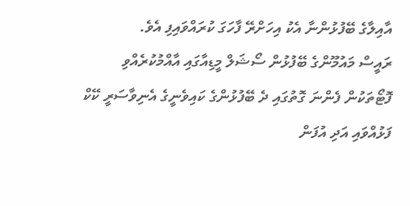އާއިލާގެ ބޭފުޅުންނާ އެކު އިހަށްރޭ ފާހަގަ ކުރައްވައިފި އެވެ.
ރައީސް މައުމޫންގެ ބޭފުޅުން ސޯޝަލް މީޑިއާގައި އާއްމުކުރެއްވި ފޮޓޯތަކުން ފެންނަ ގޮތުގައި ދެ ބޭފުޅުންގެ ކައިވެނީގެ އެނިވާސަރީ ކޭކް ފަޅުއްވައި އަދި އުފަން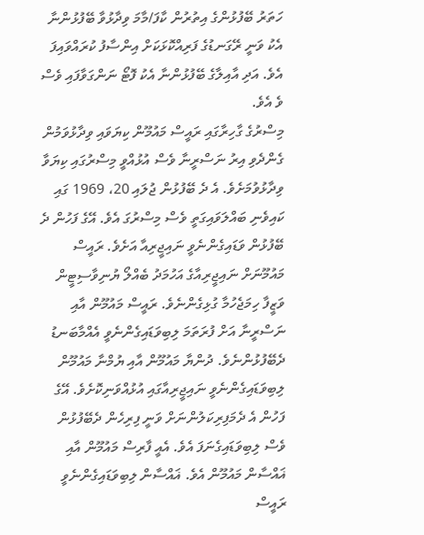ހަތަރު ބޭފުޅުންގެ އިތުރުން ކާފަ/މާމަ ވިދާޅުވާ ބޭފުޅުންނާ އެކު ވަނީ ރޭގަނޑުގެ ފަރިއްކޮޅަކަށް އިންސާފު ކުރައްވައިފަ އެވެ. އަދި އާއިލާގެ ބޭފުޅުންނާ އެކު ފޮޓޯ ނަންގަވާފައި ވެސް ވެ އެވެ.
މިސްރުގެ ގާހިރާގައި ރައީސް މައުމޫން ކިޔަވައި ވިދާޅުވަމުން ގެންދެވި އިރު ނަސްރީނާ ވެސް އުޅުއްވީ މިސްރުގައި ކިޔަވާ ވިދާޅުވުމަށެވެ. އެ ދެ ބޭފުޅުން ޖުލައި 20، 1969 ގައި ކައިވެނި ބައްލަވައިގަތީ ވެސް މިސްރުގަ އެވެ. އޭގެ ފަހުން ދެ ބޭފުޅުން ވަޑައިގެންނެވީ ނައިޖީރިއާ އަށެވެ. ރައީސް މައުމޫނަށް ނައިޖީރިއާގެ އަހުމަދު ބެއްލޯ ޔުނިވާސިޓީން ވަޒީފާ ހިމަޖެހުމާ ގުޅިގެންނެވެ. ރައީސް މައުމޫން އާއި ނަސްރީނާ އަށް ފުރަތަމަ ލިބިވަޑައިގެންނެވީ އެއްމާބަނޑު ދެބޭފުޅުންނެވެ. ދުންޔާ މައުމޫން އާއި ޔުމްނާ މައުމޫން ލިބިވަޑައިގެންނެވީ ނައިޖީރިއާގައި އުޅުއްވަނިކޮށެވެ. އޭގެ ފަހުން އެ ދެމަފިރިކަލުންނަށް ވަނީ ފިރިހެން ދެބޭފުޅުން ވެސް ލިބިވަޑައިގެނަފަ އެވެ. އެއީ ފާރިސް މައުމޫން އާއި ޣައްސާން މައުމޫން އެވެ. ޣައްސާން ލިބިވަޑައިގެންނެވީ ރައީސް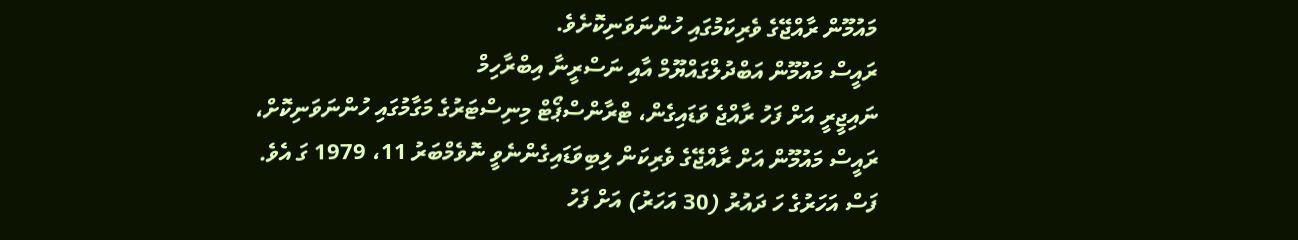މައުމޫން ރާއްޖޭގެ ވެރިކަމުގައި ހުންނަވަނިކޮށެވެ.
ރައީސް މައުމޫން އަބްދުލްގައްޔޫމް އާއި ނަސްރީނާ އިބްރާހިމް
ނައިޖީރީ އަށް ފަހު ރާއްޖެ ވަޑައިގެން، ޓްރާންސްޕޯޓް މިނިސްޓަރުގެ މަގާމުގައި ހުންނަވަނިކޮށް، ރައީސް މައުމޫން އަށް ރާއްޖޭގެ ވެރިކަން ލިބިވަޑައިގެންނެވީ ނޮވެމްބަރު 11، 1979 ގަ އެވެ. ފަސް އަހަރުގެ ހަ ދައުރު (30 އަހަރު) އަށް ފަހު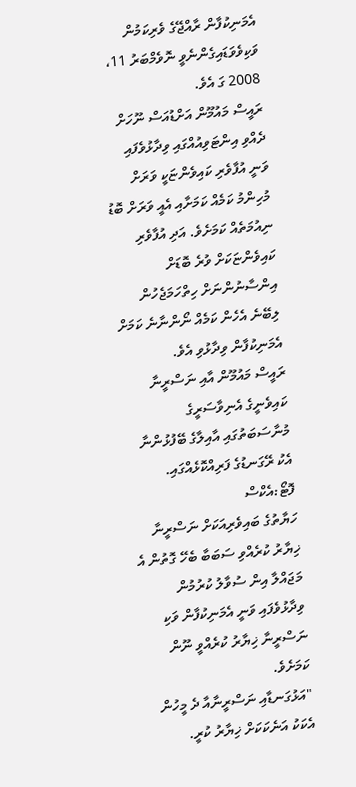އެމަނިކުފާން ރާއްޖޭގެ ވެރިކަމުން ވަކިވެވަޑައިގެންނެވީ ނޮވެމްބަރު 11، 2008 ގަ އެވެ.
ރައީސް މައުމޫން އަށްޑުއަސް ނޫހަށް ދެއްވި އިންޓަވިއުއްގައި ވިދާޅުވެފައި ވަނީ އުފާވެރި ކައިވެންޏަކީ ވަރަށް މުހިންމު ކަމެއް ކަމަށާއި އެއީ ވަރަށް ބޮޑު ނިއުމަތެއް ކަމަށެވެ. އަދި އުފާވެރި ކައިވެންޏަކަށް ވުރެ ބޮޑަށް އިންސާނުންނަށް ހިތްހަމަޖެހުން ލިބޭނެ އެހެން ކަމެއް ނޯންނާނެ ކަމަށް އެމަނިކުފާން ވިދާޅުވި އެވެ.
ރައީސް މައުމޫން އާއި ނަސްރީނާ ކައިވެނީގެ އެނިވާސަރީގެ މުނާސަބަތުގައި އާއިލާގެ ބޭފުޅުންނާ އެކު ރޭގަނޑުގެ ފަރިއްކޮޅެއްގައި. ފޮޓޯ:އެކްސް
ހަޔާތުގެ ބައިވެރިއަކަށް ނަސްރީނާ ޚިޔާރު ކުރެއްވި ސަބަބާ ބެހޭ ގޮތުން އެ މަޖައްލާ އިން ސުވާލު ކުރުމުން ވިދާޅުވެފައި ވަނީ އެމަނިކުފާން ވަކި ނަސްރީނާ ޚިޔާރު ކުރެއްވީ ނޫން ކަމަށެވެ.
"އަޅުގަނޑާއި ނަސްރީނާއާ ދެ މީހުން އެކަކު އަނެކަކަށް ޚިޔާރު ކުރީ.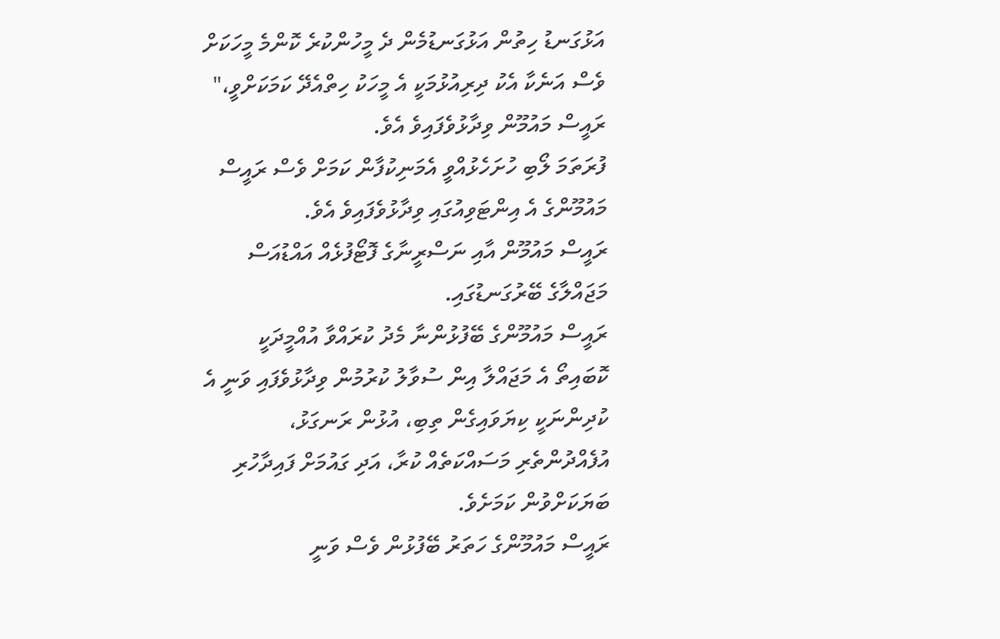އަޅުގަނޑު ހިތުން އަޅުގަނޑުމެން ދެ މީހުންކުރެ ކޮންމެ މީހަކަށް ވެސް އަނެކާ އެކު ދިރިއުޅުމަކީ އެ މީހަކު ހިތްއެދޭ ކަމަކަށްވީ،" ރައީސް މައުމޫން ވިދާޅުވެފައިވެ އެވެ.
ފުރަތަމަ ލޯބި ހުށަހެޅުއްވީ އެމަނިކުފާން ކަމަށް ވެސް ރައީސް މައުމޫންގެ އެ އިންޓަވިއުގައި ވިދާޅުވެފައިވެ އެވެ.
ރައީސް މައުމޫން އާއި ނަސްރީނާގެ ފޮޓޯފުޅެއް އައްޑުއަސް މަޖައްލާގެ ބޭރުގަނޑުގައި.
ރައީސް މައުމޫންގެ ބޭފުޅުންނާ މެދު ކުރައްވާ އުއްމީދަކީ ކޮބައިތޯ އެ މަޖައްލާ އިން ސުވާލު ކުރުމުން ވިދާޅުވެފައި ވަނީ އެ ކުދިންނަކީ ކިޔަވައިގެން ތިބި، އުޅުން ރަނގަޅު، އުފެއްދުންތެރި މަސައްކަތެއް ކުރާ، އަދި ގައުމަށް ފައިދާހުރި ބަޔަކަށްވުން ކަމަށެވެ.
ރައީސް މައުމޫންގެ ހަތަރު ބޭފުޅުން ވެސް ވަނީ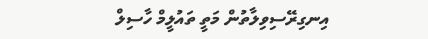އިނގިރޭސިވިލާތުން މަތީ ތައުލީމް ހާސިލް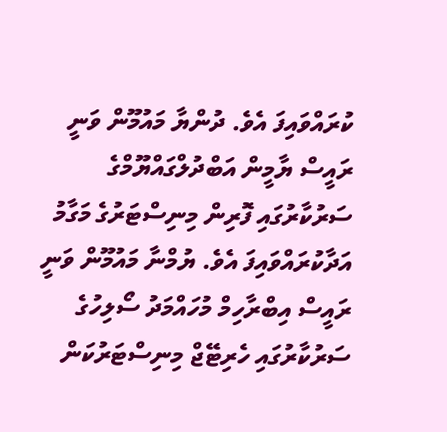ކުރައްވައިފަ އެވެ. ދުންޔާ މައުމޫން ވަނީ ރައީސް ޔާމީން އަބްދުލްގައްޔޫމްގެ ސަރުކާރުގައި ފޮރިން މިނިސްޓަރުގެ މަގާމު އަދާކުރައްވައިފަ އެވެ. ޔުމްނާ މައުމޫން ވަނީ ރައީސް އިބްރާހިމް މުހައްމަދު ސޯލިހުގެ ސަރުކާރުގައި ހެރިޓޭޖް މިނިސްޓަރުކަން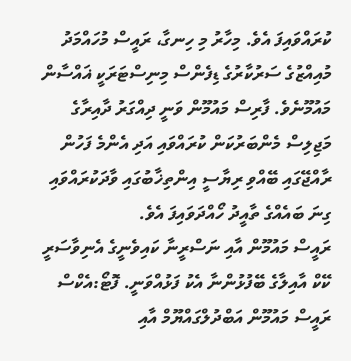ކުރައްވައިފަ އެވެ. މިހާރު މި ހިނގާ، ރައީސް މުހައްމަދު މުއިއްޒުގެ ސަރުކާރުގެ ޑިފެންސް މިނިސްޓަރަކީ ޣައްސާން މައުމޫނެވެ. ފާރިސް މައުމޫން ވަނީ ދިއްގަރު ދާއިރާގެ މަޖިލިސް މެންބަރުކަން ކުރައްވައި އަދި އެންމެ ފަހުން ރާއްޖޭގައި ބޭއްވި ރިޔާސީ އިންތިޚާބުގައި ވާދަކުރައްވައި ގިނަ ބައެއްގެ ތާއީދު ހޯއްދަވައިފަ އެވެ.
ރައީސް މައުމޫން އާއި ނަސްރީނާ ކައިވެނީގެ އެނިވާސަރީ ކޭކް އާއިލާގެ ބޭފުޅުންނާ އެކު ފަޅުއްވަނީ. ފޮޓޯ:އެކްސް
ރައީސް މައުމޫން އަބްދުލްގައްޔޫމް އާއި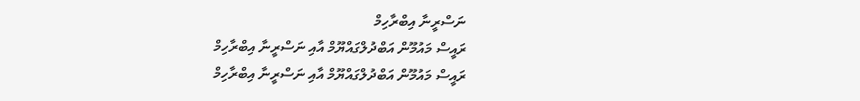ނަސްރީނާ އިބްރާހިމް
ރައީސް މައުމޫން އަބްދުލްގައްޔޫމް އާއި ނަސްރީނާ އިބްރާހިމް
ރައީސް މައުމޫން އަބްދުލްގައްޔޫމް އާއި ނަސްރީނާ އިބްރާހިމް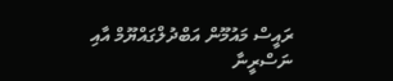ރައީސް މައުމޫން އަބްދުލްގައްޔޫމް އާއި ނަސްރީނާ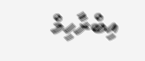އިބްރާހިމް